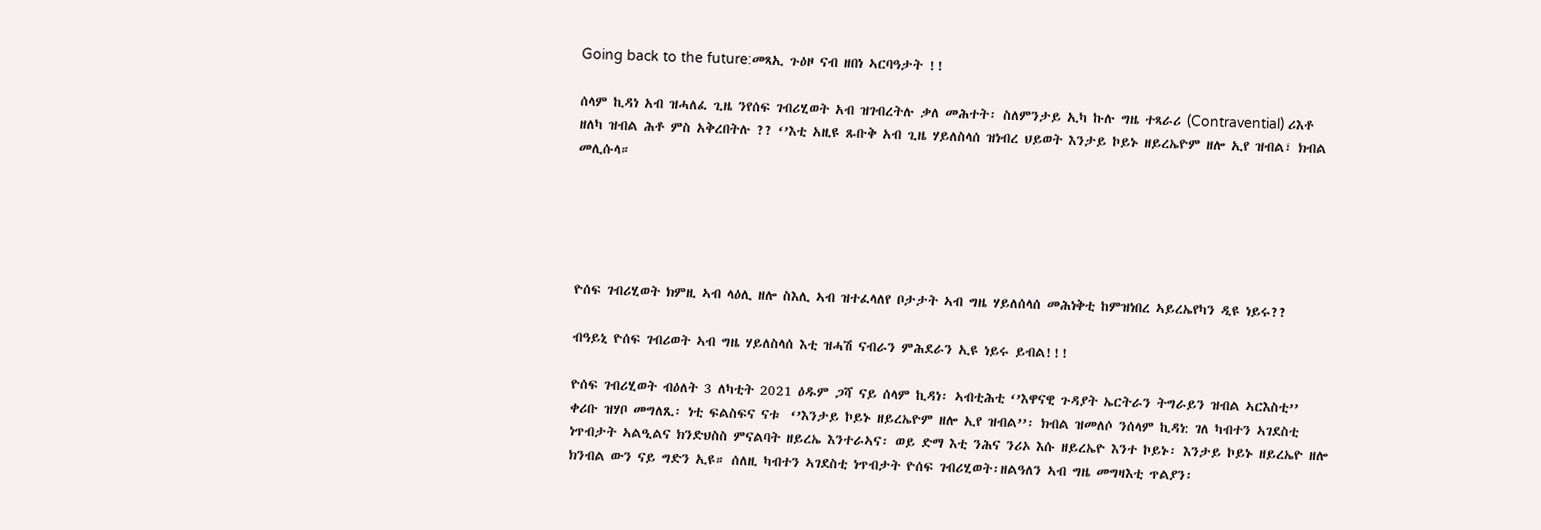Going back to the future:መጻኢ ጉዕዞ ናብ ዘበነ ኣርባዓታት !!

ሰላም ኪዳነ አብ ዝሓለፈ ጊዜ ንየሰፍ ገብሪሂወት አብ ዝገብረትሉ ቃለ መሕተት፡ ስለምንታይ ኢካ ኩሉ ግዜ ተጻራሪ (Contravential) ሪእቶ ዘለካ ዝብል ሕቶ ምስ አቅረበትሉ ?? ‘’እቲ አዚዩ ጹቡቅ አብ ጊዜ ሃይለስላሰ ዝነብረ ህይወት እንታይ ኮይኑ ዘይረኤዮም ዘሎ ኢየ ዝብል፣ ክብል መሊሱላ።





ዮሰፍ ገብሪሂወት ክምዚ ኣብ ላዕሊ ዘሎ ስእሊ ኣብ ዝተፈላለየ ቦታታት ኣብ ግዜ ሃይለሰላሰ መሕነቅቲ ከምዝነበረ ኣይረኤየካን ዲዩ ነይሩ??

ብዓይኒ ዮሰፍ ገብሪወት ኣብ ግዜ ሃይለስላሰ እቲ ዝሓሽ ናብራን ምሕደራን ኢዩ ነይሩ ይብል!!!

ዮሰፍ ገብሪሂወት ብዕለት 3 ለካቲት 2021 ዕዱም ጋሻ ናይ ሰላም ኪዳነ፡ ኣብቲሕቲ ‘’እዋናዊ ጉዳያት ኤርትራን ትግራይን ዝብል ኣርእስቲ’’ ቀሪቡ ዝሃቦ መግለጺ፡ ነቲ ፍልስፍና ናቱ  ‘’እንታይ ኮይኑ ዘይረኤዮም ዘሎ ኢየ ዝብል’’፡ ክብል ዝመለሶ ንሰላም ኪዳነ: ገለ ካብተን ኣገደስቲ ነጥብታት ኣልዒልና ክንድህስስ ምናልባት ዘይረኤ እንተራኣና፡ ወይ ድማ እቲ ንሕና ንሪኦ እሱ ዘይረኤዮ እንተ ኮይኑ፡ እንታይ ኮይኑ ዘይረኤዮ ዘሎ ክንብል ውን ናይ ግድን ኢዩ። ሰለዚ ካብተን ኣገደስቲ ነጥብታት ዮሰፍ ገብሪሂወት፡ዘልዓለን ኣብ ግዜ መግዛእቲ ጥልያን፡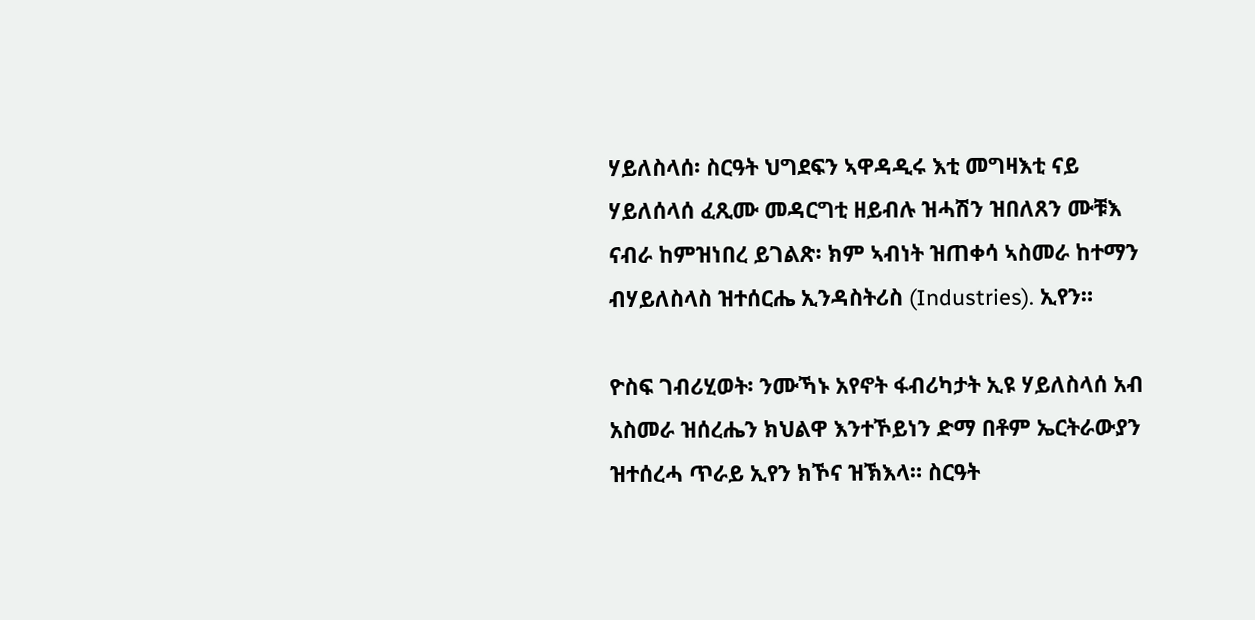ሃይለስላሰ፡ ስርዓት ህግደፍን ኣዋዳዲሩ እቲ መግዛእቲ ናይ ሃይለሰላሰ ፈጺሙ መዳርግቲ ዘይብሉ ዝሓሽን ዝበለጸን ሙቹእ ናብራ ከምዝነበረ ይገልጽ፡ ክም ኣብነት ዝጠቀሳ ኣስመራ ከተማን ብሃይለስላስ ዝተሰርሔ ኢንዳስትሪስ (Industries). ኢየን።

ዮስፍ ገብሪሂወት፡ ንሙኻኑ አየኖት ፋብሪካታት ኢዩ ሃይለስላሰ አብ አስመራ ዝሰረሔን ክህልዋ እንተኾይነን ድማ በቶም ኤርትራውያን ዝተሰረሓ ጥራይ ኢየን ክኾና ዝኽእላ። ስርዓት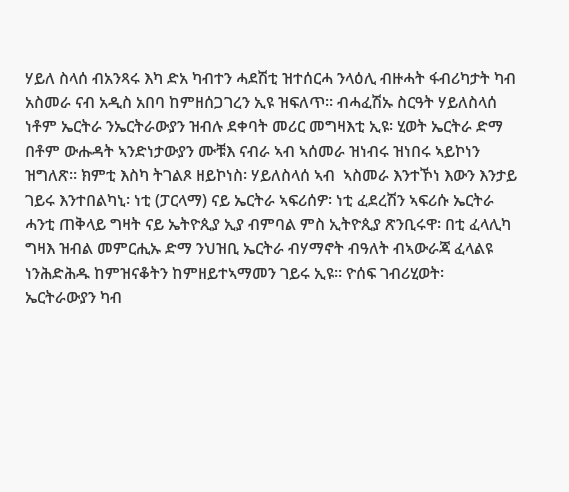ሃይለ ስላሰ ብአንጻሩ እካ ድአ ካብተን ሓደሽቲ ዝተሰርሓ ንላዕሊ ብዙሓት ፋብሪካታት ካብ አስመራ ናብ አዲስ አበባ ከምዘሰጋገረን ኢዩ ዝፍለጥ። ብሓፈሽኡ ስርዓት ሃይለስላሰ ነቶም ኤርትራ ንኤርትራውያን ዝብሉ ደቀባት መሪር መግዛእቲ ኢዩ፡ ሂወት ኤርትራ ድማ በቶም ውሑዳት ኣንድነታውያን ሙቹእ ናብራ ኣብ ኣሰመራ ዝነብሩ ዝነበሩ ኣይኮነን ዝግለጽ። ክምቲ እስካ ትገልጾ ዘይኮነስ፡ ሃይለስላሰ ኣብ  ኣስመራ እንተኾነ እውን እንታይ ገይሩ እንተበልካኒ፡ ነቲ (ፓርላማ) ናይ ኤርትራ ኣፍሪሰዎ፡ ነቲ ፈደረሽን ኣፍሪሱ ኤርትራ ሓንቲ ጠቅላይ ግዛት ናይ ኤትዮጲያ ኢያ ብምባል ምስ ኢትዮጲያ ጽንቢሩዋ፡ በቲ ፈላሊካ ግዛእ ዝብል መምርሒኡ ድማ ንህዝቢ ኤርትራ ብሃማኖት ብዓለት ብኣውራጃ ፈላልዩ ነንሕድሕዱ ከምዝናቆትን ከምዘይተኣማመን ገይሩ ኢዩ። ዮሰፍ ገብሪሂወት፡ ኤርትራውያን ካብ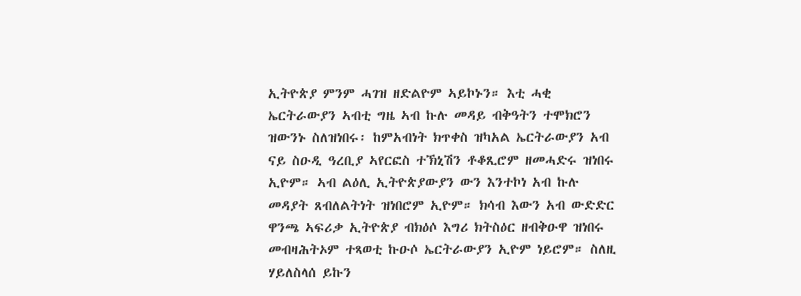ኢትዮጵያ ምንም ሓገዝ ዘድልዮም ኣይኮኑን። እቲ ሓቂ ኤርትራውያን ኣብቲ ግዜ ኣብ ኩሉ መዳይ ብቅዓትን ተሞክሮን ዝውንኑ ስለዝነበሩ፡ ከምአብነት ክጥቀስ ዝካአል ኤርትራውያን አብ ናይ ስዑዲ ዓረቢያ ኣየርፎስ ተኽኒሽን ቶቆጺሮም ዘመሓድሩ ዝነበሩ ኢዮም። ኣብ ልዕሊ ኢትዮጵያውያን ውን እንተኮነ አብ ኩሉ መዳያት ጸብለልትነት ዝነበሮም ኢዮም። ክሳብ እውን አብ ውድድር ዋንጫ ኣፍሪቃ ኢትዮጵያ ብክዕሶ እግሪ ክትስዕር ዘብቅዑዋ ዝነበሩ መብዛሕትኦም ተጻወቲ ኩዑሶ ኤርትራውያን ኢዮም ነይሮም። ስለዚ ሃይለስላሰ ይኩን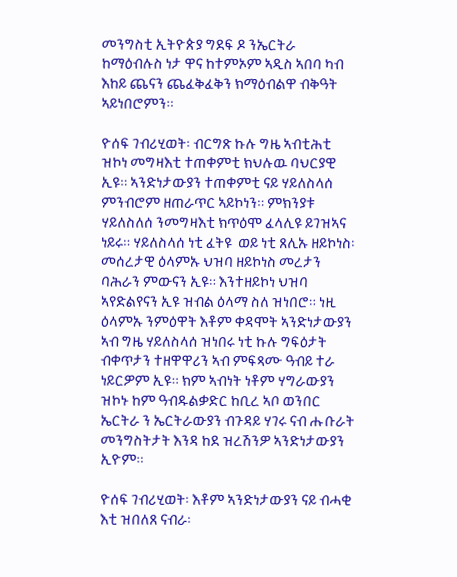መንግስቲ ኢትዮጵያ ግደፍ ዶ ንኤርትራ ከማዕብሉስ ነታ ዋና ከተምኦም ኣዲስ ኣበባ ካብ እከይ ጨናን ጨፈቅፈቅን ክማዕብልዋ ብቅዓት ኣይነበሮምን።

ዮሰፍ ገብሪሂወት፡ ብርግጽ ኩሉ ግዜ ኣብቲሕቲ ዝኮነ መግዛእቲ ተጠቀምቲ ክህሉዉ ባህርያዊ ኢዩ። ኣንድነታውያን ተጠቀምቲ ናይ ሃይለስላሰ ምንብሮም ዘጠራጥር ኣይኮነን። ምክንያቱ ሃይለስለሰ ንመግዛእቲ ክጥዕሞ ፈላሊዩ ይገዝኣና ነይሩ። ሃይለስላሰ ነቲ ፈትዩ  ወይ ነቲ ጸሊኡ ዘይኮነስ፡ መሰረታዊ ዕላምኡ ህዝባ ዘይኮነስ መረታን ባሕራን ምውናን ኢዩ። እንተዘይኮነ ህዝባ ኣየድልየናን ኢዩ ዝብል ዕላማ ስለ ዝነበሮ። ነዚ ዕላምኡ ንምዕዋት እቶም ቀዳሞት ኣንድነታውያን ኣብ ግዜ ሃይለስላሰ ዝነበሩ ነቲ ኩሉ ግፍዕታት ብቀጥታን ተዘዋዋሪን ኣብ ምፍጻሙ ዓብይ ተራ ነይርዎም ኢዩ። ክም ኣብነት ነቶም ሃግራውያን ዝኮኑ ከም ዓብዱልቃድር ከቢረ ኣቦ ወንበር ኤርትራ ን ኤርትራውያን ብጉዳይ ሃገሩ ናብ ሑቡራት መንግስትታት እንዳ ከደ ዝረሽንዎ ኣንድነታውያን ኢዮም።

ዮሰፍ ገብሪሂወት፡ እቶም ኣንድነታውያን ናይ ብሓቂ እቲ ዝበለጸ ናብራ፡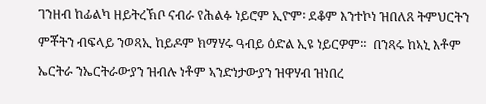ገንዘብ ከፊልካ ዘይትረኽቦ ናብራ የሕልፉ ነይሮም ኢዮም፡ ደቆም እንተኮነ ዝበለጸ ትምህርትን ምቾትን ብፍላይ ንወጻኢ ከይዶም ክማሃሩ ዓብይ ዕድል ኢዩ ነይርዎም።  በንጻሩ ከኣኒ እቶም ኤርትራ ንኤርትራውያን ዝብሉ ነቶም ኣንድነታውያን ዝዋሃብ ዝነበረ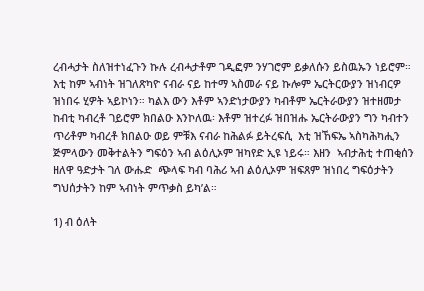ረብሓታት ስለዝተነፈጉን ኩሉ ረብሓታቶም ገዲፎም ንሃገሮም ይቃለሱን ይስዉኡን ነይሮም። እቲ ከም ኣብነት ዝገለጽካዮ ናብራ ናይ ከተማ ኣስመራ ናይ ኩሎም ኤርትርውያን ዝነብርዎ ዝነበሩ ሂዎት ኣይኮነን። ካልእ ውን እቶም ኣንድነታውያን ካብቶም ኤርትራውያን ዝተዘመታ ከብቲ ካብረቶ ገይሮም ክበልዑ እንኮለዉ፡ እቶም ዝተረፉ ዝበዝሑ ኤርትራውያን ግን ካብተን ጥሪቶም ካብረቶ ክበልዑ ወይ ምቹእ ናብራ ከሕልፉ ይትረፍሲ  እቲ ዝኸፍኤ ኣስካሕካሒን ጅምላውን መቅተልትን ግፍዕን ኣብ ልዕሊኦም ዝካየድ ኢዩ ነይሩ። እዘን  ኣብታሕቲ ተጠቂሰን ዘለዋ ዓድታት ገለ ውሑድ  ጭላፍ ካብ ባሕሪ ኣብ ልዕሊኦም ዝፍጸም ዝነበረ ግፍዕታትን ግህሰታትን ከም ኣብነት ምጥቃስ ይካ’ል።

1) ብ ዕለት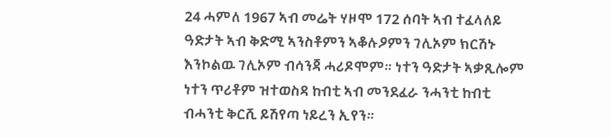24 ሓምለ 1967 ኣብ መሬት ሃዞሞ 172 ሰባት ኣብ ተፈላለይ ዓድታት ኣብ ቅድሚ ኣንስቶምን ኣቆሉዖምን ገሊኦም ክርሽኑ እንኮልዉ ገሊኦም ብሳንጃ ሓሪዶሞም። ነተን ዓድታት ኣቃጺሎም  ነተን ጥሪቶም ዝተወስዳ ከብቲ ኣብ መንደፈራ ንሓንቲ ከብቲ ብሓንቲ ቅርሺ ይሽየጣ ነይረን ኢየን።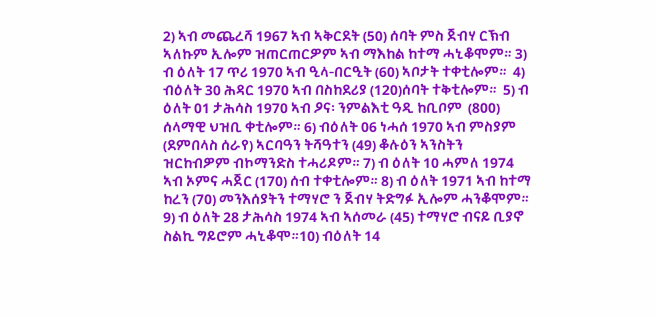2) ኣብ መጨረሻ 1967 ኣብ ኣቅርደት (50) ሰባት ምስ ጀብሃ ርኽብ ኣለኩም ኢሎም ዝጠርጠርዎም ኣብ ማእከል ከተማ ሓኒቆሞም። 3) ብ ዕለት 17 ጥሪ 1970 ኣብ ዒላ-በርዒት (60) ኣቦታት ተቀቲሎም።  4) ብዕለት 30 ሕዳር 1970 ኣብ በስከደሪያ (120)ሰባት ተቅቲሎም።  5) ብ ዕለት 01 ታሕሳስ 1970 ኣብ ዖና፡ ንምልእቲ ዓዲ ከቢቦም  (800) ሰላማዊ ህዝቢ ቀቲሎም። 6) ብዕለት 06 ነሓሰ 1970 ኣብ ምስያም (ደምበላስ ሰራየ) ኣርባዓን ትሻዓተን (49) ቆሉዕን ኣንስትን ዝርከብዎም ብኮማንድስ ተሓሪዶም። 7) ብ ዕለት 10 ሓምለ 1974 ኣብ ኦምና ሓጀር (170) ሰብ ተቀቲሎም። 8) ብ ዕለት 1971 ኣብ ከተማ ከረን (70) መንእሰያትን ተማሃሮ ን ጀብሃ ትድግፉ ኢሎም ሓንቆሞም። 9) ብ ዕለት 28 ታሕሳስ 1974 ኣብ ኣሰመራ (45) ተማሃሮ ብናይ ቢያኖ ስልኪ ግይሮም ሓኒቆሞ።10) ብዕለት 14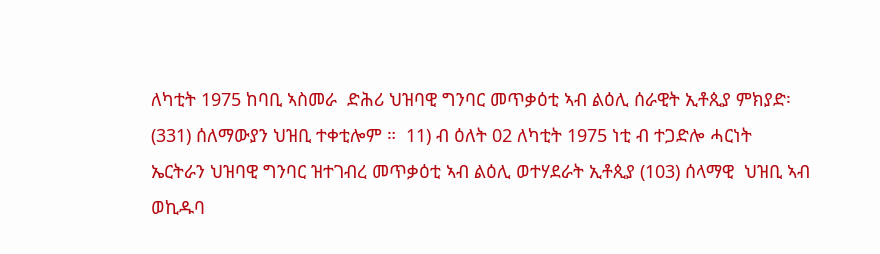ለካቲት 1975 ከባቢ ኣስመራ  ድሕሪ ህዝባዊ ግንባር መጥቃዕቲ ኣብ ልዕሊ ሰራዊት ኢቶጲያ ምክያድ፡(331) ሰለማውያን ህዝቢ ተቀቲሎም ።  11) ብ ዕለት 02 ለካቲት 1975 ነቲ ብ ተጋድሎ ሓርነት ኤርትራን ህዝባዊ ግንባር ዝተገብረ መጥቃዕቲ ኣብ ልዕሊ ወተሃደራት ኢቶጲያ (103) ሰላማዊ  ህዝቢ ኣብ ወኪዱባ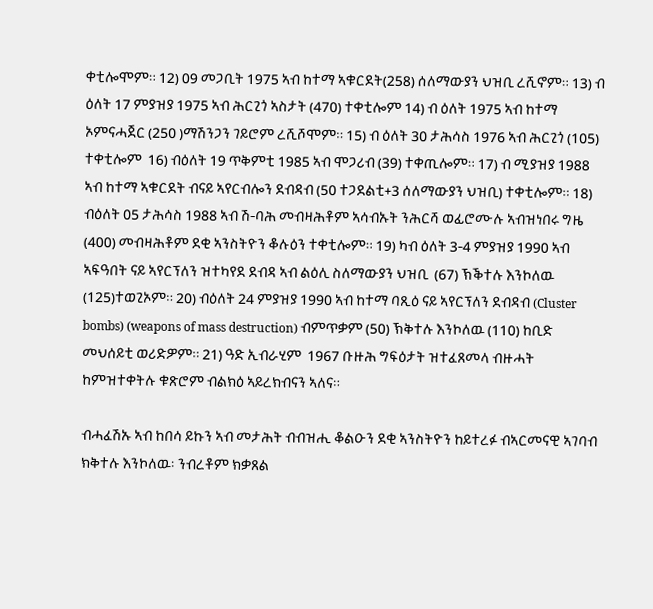ቀቲሎሞም። 12) 09 መጋቢት 1975 ኣብ ከተማ ኣቁርደት(258) ሰለማውያን ህዝቢ ረሺኖም። 13) ብ ዕለት 17 ምያዝያ 1975 ኣብ ሕርጊጎ ኣስታት (470) ተቀቲሎም 14) ብ ዕለት 1975 ኣብ ከተማ ኦምናሓጀር (250 )ማሽንጋን ገይሮም ረሺሾሞም። 15) ብ ዕለት 30 ታሕሳስ 1976 ኣብ ሕርጊጎ (105) ተቀቲሎም  16) ብዕለት 19 ጥቅምቲ 1985 ኣብ ሞጋሪብ (39) ተቀጢሎም። 17) ብ ሚያዝያ 1988 ኣብ ከተማ ኣቁርደት ብናይ ኣየርብሎን ደብዳብ (50 ተጋደልቲ+3 ሰለማውያን ህዝቢ) ተቀቲሎም። 18) ብዕለት 05 ታሕሳስ 1988 ኣብ ሽ-ባሕ መብዛሕቶም ኣሳብኡት ንሕርሻ ወፊሮሙሉ ኣብዝነበሩ ግዜ (400) መብዛሕቶም ደቂ ኣንስትዮን ቆሉዕን ተቀቲሎም። 19) ካብ ዕለት 3-4 ምያዝያ 1990 ኣብ ኣፍዓበት ናይ ኣየርፕለን ዝተካየደ ደብዳ ኣብ ልዕሊ ስለማውያን ህዝቢ  (67) ኽቕተሉ እንኮለዉ (125)ተወጊኦም። 20) ብዕለት 24 ምያዝያ 1990 ኣብ ከተማ ባጺዕ ናይ ኣየርፕለን ደብዳብ (Cluster bombs) (weapons of mass destruction) ብምጥቃም (50) ኽቅተሉ እንኮለዉ (110) ከቢድ መህሰይቲ ወሪድዎም። 21) ዓድ ኢብራሂም  1967 ቡዙሕ ግፍዕታት ዝተፈጸመላ ብዙሓት ከምዝተቀትሉ ቁጽሮም ብልክዕ ኣይረክብናን ኣለና።

ብሓፈሽኡ ኣብ ከበሳ ይኩን ኣብ መታሕት ብብዝሒ ቆልዑን ደቂ ኣንስትዮን ከይተረፉ ብኣርመናዊ ኣገባብ ክቅተሉ እንኮለዉ፡ ንብረቶም ክቃጸል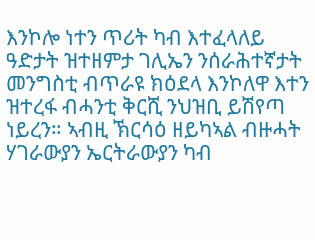እንኮሎ ነተን ጥሪት ካብ እተፈላለይ ዓድታት ዝተዘምታ ገሊኤን ንሰራሕተኛታት መንግስቲ ብጥራዩ ክዕደላ እንኮለዋ እተን ዝተረፋ ብሓንቲ ቅርሺ ንህዝቢ ይሽየጣ ነይረን። ኣብዚ ኽርሳዕ ዘይካኣል ብዙሓት ሃገራውያን ኤርትራውያን ካብ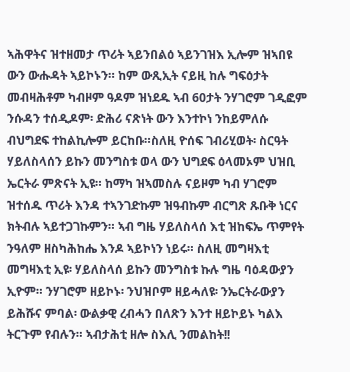ኣሕዋትና ዝተዘመታ ጥሪት ኣይንበልዕ ኣይንገዝእ ኢሎም ዝኣበዩ ውን ውሑዳት ኣይኮኑን። ከም ውጺኢት ናይዚ ከሉ ግፍዕታት መብዛሕቶም ካብዞም ዓዶም ዝነደዱ ኣብ 60ታት ንሃገሮም ገዲፎም ንሱዳን ተሰዲዶም፡ ድሕሪ ናጽነት ውን እንተኮነ ንከይምለሱ ብህግደፍ ተከልኪሎም ይርከቡ።ስለዚ ዮሰፍ ገብሪሂወት፡ ስርዓት ሃይለስላሰን ይኩን መንግስቱ ወላ ውን ህግደፍ ዕላመኦም ህዝቢ ኤርትራ ምጽናት ኢዩ። ከማካ ዝኣመስሉ ናይዞም ካብ ሃገሮም ዝተሰዱ ጥሪት እንዳ ተኣንገድኩም ዝዓብኩም ብርግጽ ጹቡቅ ነርና ክትብሉ ኣይተጋገኩምን። ኣብ ግዜ ሃይለስላሰ እቲ ዝከፍኤ ጥምየት ንዓለም ዘስካሕከሔ እንዶ ኣይኮነን ነይሩ። ስለዚ መግዛእቲ መግዛእቲ ኢዩ፡ ሃይለስላሰ ይኩን መንግስቱ ኩሉ ግዜ ባዕዳውያን ኢዮም። ንሃገሮም ዘይኮኑ፡ ንህዝቦም ዘይሓለዩ፡ ንኤርትራውያን ይሕሹና ምባል፡ ውልቃዊ ረብሓን በለጽን እንተ ዘይኮይኑ ካልእ ትርጉም የብሉን። ኣብታሕቲ ዘሎ ስእሊ ንመልከት!!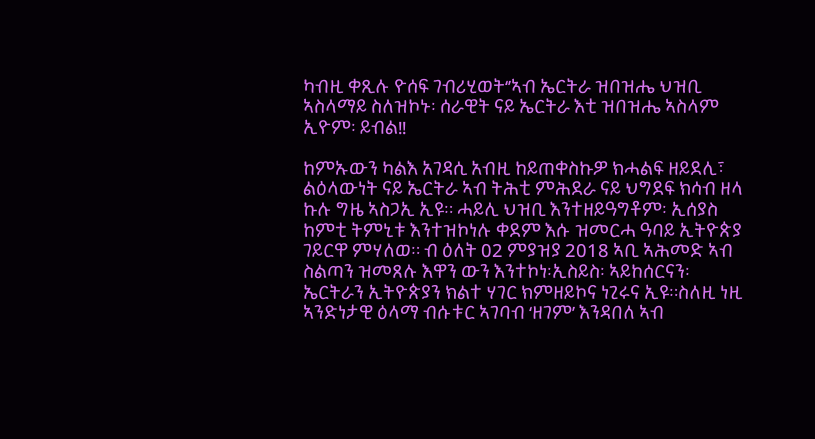ካብዚ ቀጺሉ ዮሰፍ ገብሪሂወት‘’ኣብ ኤርትራ ዝበዝሔ ህዝቢ ኣስላማይ ስለዝኮኑ፡ ሰራዊት ናይ ኤርትራ እቲ ዝበዝሔ ኣስላም ኢዮም፡ ይብል!!

ከምኡውን ካልእ አገዳሲ አብዚ ከይጠቀስኩዎ ክሓልፍ ዘይደሊ፣ ልዕላውነት ናይ ኤርትራ ኣብ ትሕቲ ምሕደራ ናይ ህግደፍ ክሳብ ዘላ ኩሉ ግዜ ኣስጋኢ ኢዩ። ሓይሊ ህዝቢ እንተዘይዓግቶም፡ ኢሰያስ ከምቲ ትምኒቱ እንተዝኮነሉ ቀደም እሱ ዝመርሓ ዓባይ ኢትዮጵያ ገይርዋ ምሃለወ። ብ ዕለት 02 ምያዝያ 2018 ኣቢ ኣሕመድ ኣብ ስልጣን ዝመጸሉ እዋን ውን እንተኮነ፡ኢስይስ፡ ኣይከሰርናን፡ ኤርትራን ኢትዮጵያን ክልተ ሃገር ክምዘይኮና ነጊሩና ኢዩ።ስለዚ ነዚ ኣንድነታዊ ዕላማ ብሱቱር ኣገባብ ‘ዘገም’ እንዳበለ ኣብ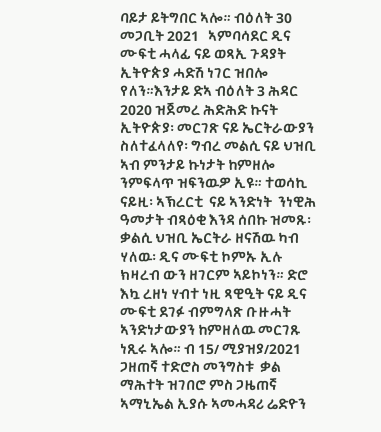ባይታ ይትግበር ኣሎ። ብዕለት 30 መጋቢት 2021   ኣምባሳደር ዲና ሙፍቲ ሓላፊ ናይ ወጻኢ ጉዳያት ኢትዮጵያ ሓድሽ ነገር ዝበሎ የለን።እንታይ ድኣ ብዕለት 3 ሕዳር 2020 ዝጀመረ ሕድሕድ ኩናት ኢትዮጵያ፡ መርገጽ ናይ ኤርትራውያን ስለተፈላለየ፡ ግብረ መልሲ ናይ ህዝቢ ኣብ ምንታይ ኩነታት ከምዘሎ ንምፍላጥ ዝፍንዉዎ ኢዩ። ተወሳኪ ናይዚ፡ ኣኽረርቲ  ናይ ኣንድነት  ንነዊሕ ዓመታት ብጻዕቂ እንዳ ሰበኩ ዝመጹ፡ ቃልሲ ህዝቢ ኤርትራ ዘናሽዉ ካብ ሃለዉ፡ ዲና ሙፍቲ ኮምኡ ኢሉ ክዛረብ ውን ዘገርም ኣይኮነን። ድሮ እኳ ረዘነ ሃብተ ነዚ ጻዊዒት ናይ ዲና ሙፍቲ ደገፉ ብምግላጽ ቡዙሓት ኣንድነታውያን ከምዘለዉ መርገጹ ነጺሩ ኣሎ። ብ 15/ ሚያዝያ/2021 ጋዘጠኛ ተድሮስ መንግስቱ  ቃል ማሕተት ዝገበሮ ምስ ጋዜጠኛ ኣማኒኤል ኢያሱ ኣመሓዳሪ ሬድዮን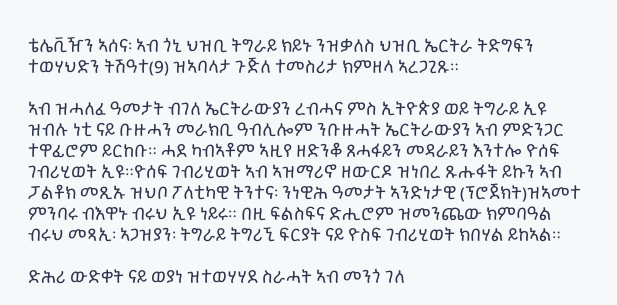ቴሌቪዥን ኣሰና፡ ኣብ ጎኒ ህዝቢ ትግራይ ክይኑ ንዝቃለስ ህዝቢ ኤርትራ ትድግፍን ተወሃህድን ትሽዓተ(9) ዝኣባላታ ጉጅለ ተመስሪታ ክምዘላ ኣረጋጊጹ።

ኣብ ዝሓለፈ ዓመታት ብገለ ኤርትራውያን ረብሓና ምስ ኢትዮጵያ ወይ ትግራይ ኢዩ ዝብሉ ነቲ ናይ ቡዙሓን መራክቢ ዓብሊሎም ንቡዙሓት ኤርትራውያን ኣብ ምድንጋር ተዋፊሮም ይርከቡ። ሓደ ካብኣቶም ኣዚየ ዘድንቆ ጸሓፋይን መዳራይን እንተሎ ዮሰፍ ገብሪሂወት ኢዩ።ዮሰፍ ገብሪሂወት ኣብ ኣዝማሪኖ ዘውርዶ ዝነበረ ጹሑፋት ይኩን ኣብ ፓልቶክ መጺኡ ዝህቦ ፖለቲካዊ ትንተና፡ ንነዊሕ ዓመታት ኣንድነታዊ (ፕሮጀክት)ዝኣመተ ምንባሩ ብእዋኑ ብሩህ ኢዩ ነይሩ። በዚ ፍልስፍና ድሒሮም ዝመንጨው ክምባዓል ብሩህ መጻኢ፡ ኣጋዝያን፡ ትግራይ ትግሪኚ ፍርያት ናይ ዮስፍ ገብሪሂወት ክበሃል ይከኣል።

ድሕሪ ውድቀት ናይ ወያነ ዝተወሃሃደ ስራሓት ኣብ መንጎ ገለ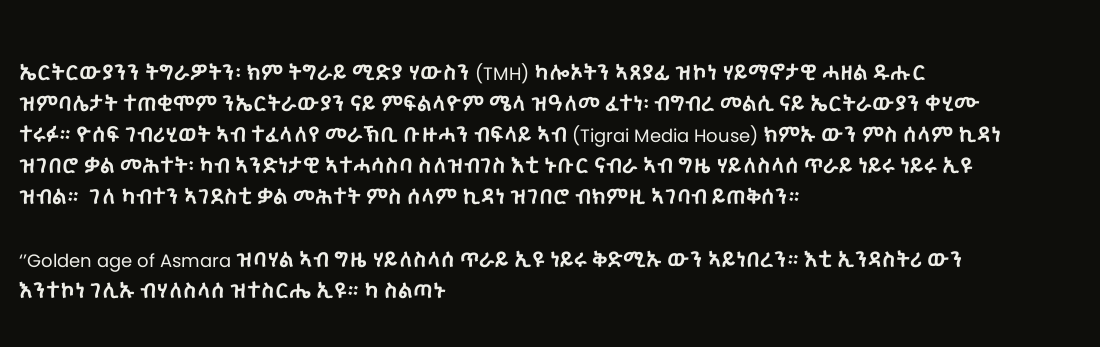ኤርትርውያንን ትግራዎትን፡ ክም ትግራይ ሚድያ ሃውስን (TMH) ካሎኦትን ኣጸያፊ ዝኮነ ሃይማኖታዊ ሓዘል ዱሑር ዝምባሌታት ተጠቂሞም ንኤርትራውያን ናይ ምፍልላዮም ሜላ ዝዓለመ ፈተነ፡ ብግብረ መልሲ ናይ ኤርትራውያን ቀሂሙ ተሩፉ። ዮሰፍ ገብሪሂወት ኣብ ተፈላለየ መራኽቢ ቡዙሓን ብፍላይ ኣብ (Tigrai Media House) ክምኡ ውን ምስ ሰላም ኪዳነ ዝገበሮ ቃል መሕተት፡ ካብ ኣንድነታዊ ኣተሓሳስባ ስለዝብገስ እቲ ኑቡር ናብራ ኣብ ግዜ ሃይለስላሰ ጥራይ ነይሩ ነይሩ ኢዩ ዝብል።  ገለ ካብተን ኣገደስቲ ቃል መሕተት ምስ ሰላም ኪዳነ ዝገበሮ ብክምዚ ኣገባብ ይጠቅሰን።

‘’Golden age of Asmara ዝባሃል ኣብ ግዜ ሃይለስላሰ ጥራይ ኢዩ ነይሩ ቅድሚኡ ውን ኣይነበረን። እቲ ኢንዳስትሪ ውን እንተኮነ ገሊኡ ብሃለስላሰ ዝተስርሔ ኢዩ። ካ ስልጣኑ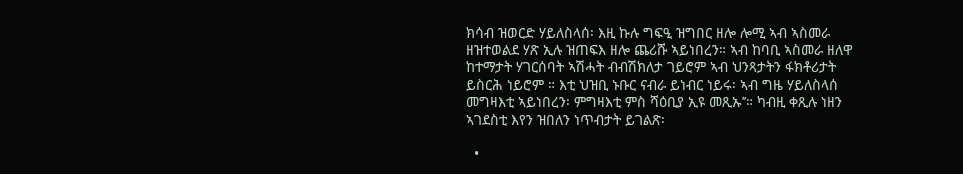ክሳብ ዝወርድ ሃይለስላሰ፡ እዚ ኩሉ ግፍዒ ዝግበር ዘሎ ሎሚ ኣብ ኣስመራ ዘዝተወልደ ሃጽ ኢሉ ዝጠፍእ ዘሎ ጨሪሹ ኣይነበረን። ኣብ ከባቢ ኣስመራ ዘለዋ ከተማታት ሃገርሰባት ኣሽሓት ብብሽክለታ ገይሮም ኣብ ህንጻታትን ፋክቶሪታት ይስርሕ ነይሮም ። እቲ ህዝቢ ኑቡር ናብራ ይነብር ነይሩ፡ ኣብ ግዜ ሃይለስላሰ መግዛእቲ ኣይነበረን፡ ምግዛእቲ ምስ ሻዕቢያ ኢዩ መጺኡ’’። ካብዚ ቀጺሉ ነዘን ኣገደስቲ እየን ዝበለን ነጥብታት ይገልጽ፡

  •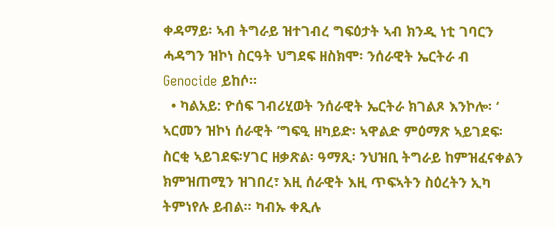ቀዳማይ፡ ኣብ ትግራይ ዝተገብረ ግፍዕታት ኣብ ክንዲ ነቲ ገባርን ሓዳግን ዝኮነ ስርዓት ህግደፍ ዘስክሞ፡ ንሰራዊት ኤርትራ ብ Genocide ይከሶ።
  • ካልአይ: ዮሰፍ ገብሪሂወት ንሰራዊት ኤርትራ ክገልጾ እንኮሎ፡ ‘ ኣርመን ዝኮነ ሰራዊት ’ግፍዒ ዘካይድ፡ ኣዋልድ ምዕማጽ ኣይገደፍ፡ስርቂ ኣይገደፍ፡ሃገር ዘቃጽል፡ ዓማጺ፡ ንህዝቢ ትግራይ ከምዝፈናቀልን ክምዝጠሚን ዝገበረ፣ እዚ ሰራዊት እዚ ጥፍኣትን ስዕረትን ኢካ ትምነየሉ ይብል። ካብኡ ቀጺሉ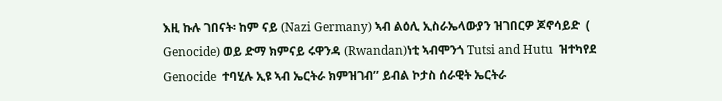እዚ ኩሉ ገበናት፡ ከም ናይ (Nazi Germany) ኣብ ልዕሊ ኢስራኤላውያን ዝገበርዎ ጆኖሳይድ  ( Genocide) ወይ ድማ ክምናይ ሩዋንዳ (Rwandan)ነቲ ኣብሞንጎ Tutsi and Hutu  ዝተካየደ  Genocide  ተባሂሉ ኢዩ ኣብ ኤርትራ ክምዝገብ’’ ይብል ኮታስ ሰራዊት ኤርትራ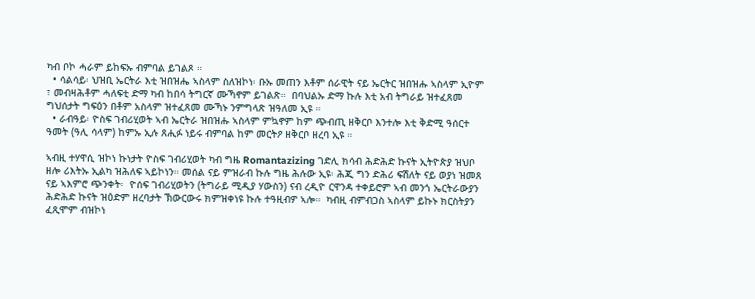ካብ ቦኮ ሓራም ይከፍኡ ብምባል ይገልጾ ።
  • ሳልሳይ፡ ህዝቢ ኤርትራ እቲ ዝበዝሔ ኣስላም ስለዝኮነ፡ ቡኡ መጠን እቶም ሰራዊት ናይ ኤርትር ዝበዝሑ ኣስላም ኢዮም ፣ መብዛሕቶም ሓለፍቲ ድማ ካብ ከበሳ ትግርኛ ሙኻኖም ይገልጽ።  በባህልኡ ድማ ኩሉ እቲ አብ ትግራይ ዝተፈጸመ ግህሰታት ግፍዕን በቶም አስላም ዝተፈጸመ ሙኻኑ ንምግላጽ ዝዓለመ ኢዩ ።
  • ራብዓይ፡ ዮስፍ ገብሪሂወት ኣብ ኤርትራ ዝበዝሑ ኣስላም ምኳኖም ከም ጭብጢ ዘቅርቦ እንተሎ እቲ ቅድሚ ዓሰርተ ዓመት (ዓሊ ሳላም) ከምኡ ኢሉ ጸሒፉ ነይሩ ብምባል ከም መርትዖ ዘቅርቦ ዘረባ ኢዩ ።

ኣብዚ ተሃዋሲ ዝኮነ ኩነታት ዮስፍ ገብሪሂወት ካብ ግዜ Romantazizing ገድሊ ክሳብ ሕድሕድ ኩናት ኢትዮጵያ ዝህቦ ዘሎ ሪእትኡ ኢልካ ዝሕለፍ ኣይኮነን። መሰል ናይ ምዝራብ ኩሉ ግዜ ሕሉው ኢዩ፡ ሕጂ ግን ድሕሪ ፍሽለት ናይ ወያነ ዝመጸ ናይ ኣእምሮ ጭንቀት፡  ዮሰፍ ገብሪሂወትን (ትግራይ ሚዲያ ሃውስን) ናብ ረዲዮ ርዋንዳ ተቀይሮም ኣብ መንጎ ኤርትራውያን ሕድሕድ ኩናት ዝዕድም ዘረባታት ኽውርውሩ ክምዝቀነዩ ኩሉ ተዓዚብዎ ኣሎ።  ካብዚ ብምብጋስ ኣስላም ይኩኑ ክርስትያን ፈጺሞም ብዝኮነ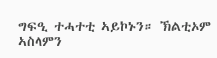ግፍዒ ተሓተቲ ኣይኮኑን። ኽልቲኦም ኣስላምን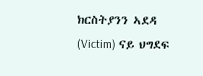ክርስትያንን ኣደዳ (Victim) ናይ ህግደፍ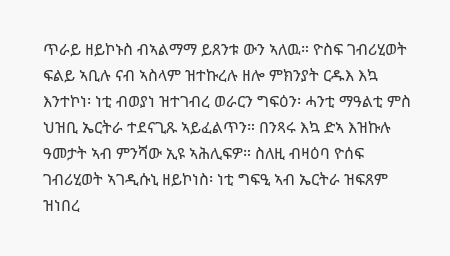ጥራይ ዘይኮኑስ ብኣልማማ ይጸንቱ ውን ኣለዉ። ዮስፍ ገብሪሂወት ፍልይ ኣቢሉ ናብ ኣስላም ዝተኩረሉ ዘሎ ምክንያት ርዱእ እኳ እንተኮነ፡ ነቲ ብወያነ ዝተገብረ ወራርን ግፍዕን፡ ሓንቲ ማዓልቲ ምስ ህዝቢ ኤርትራ ተደናጊጹ ኣይፈልጥን። በንጻሩ እኳ ድኣ እዝኩሉ ዓመታት ኣብ ምንሻው ኢዩ ኣሕሊፍዎ። ስለዚ ብዛዕባ ዮሰፍ ገብሪሂወት ኣገዲሱኒ ዘይኮነስ፡ ነቲ ግፍዒ ኣብ ኤርትራ ዝፍጸም ዝነበረ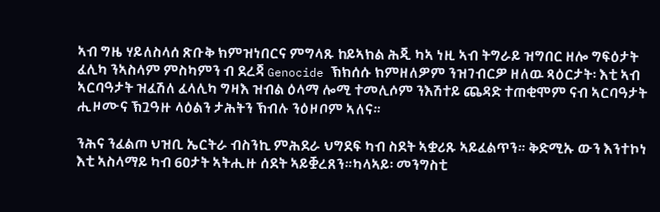ኣብ ግዜ ሃይለስላሰ ጽቡቅ ክምዝነበርና ምግላጹ ከይኣክል ሕጂ ካኣ ነዚ ኣብ ትግራይ ዝግበር ዘሎ ግፍዕታት  ፈሊካ ንኣስላም ምስካምን ብ ደረጃ Genocide ኽክሰሱ ክምዘለዎም ንዝገብርዎ ዘለዉ ጻዕርታት፡ እቲ ኣብ ኣርባዓታት ዝፈሽለ ፈላሊካ ግዛእ ዝብል ዕላማ ሎሚ ተመሊሶም ንእሽተይ ጨዳድ ተጠቂሞም ናብ ኣርባዓታት ሒዞሙና ኽጓዓዙ ላዕልን ታሕትን ኽብሉ ንዕዞቦም ኣለና።

ንሕና ንፈልጦ ህዝቢ ኤርትራ ብስንኪ ምሕደራ ህግደፍ ካብ ስደት ኣቋሪጹ ኣይፈልጥን። ቅድሚኡ ውን እንተኮነ እቲ ኣስላማይ ካብ 60ታት ኣትሒዙ ሰደት ኣይቛረጸን።ካላኣይ፡ መንግስቲ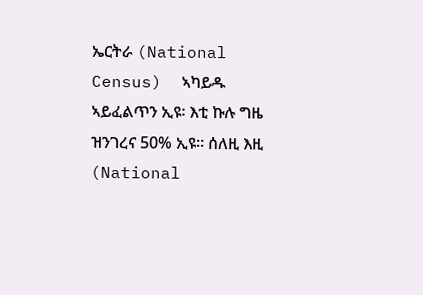ኤርትራ (National Census)  ኣካይዱ ኣይፈልጥን ኢዩ፡ እቲ ኩሉ ግዜ ዝንገረና 50% ኢዩ። ሰለዚ እዚ (National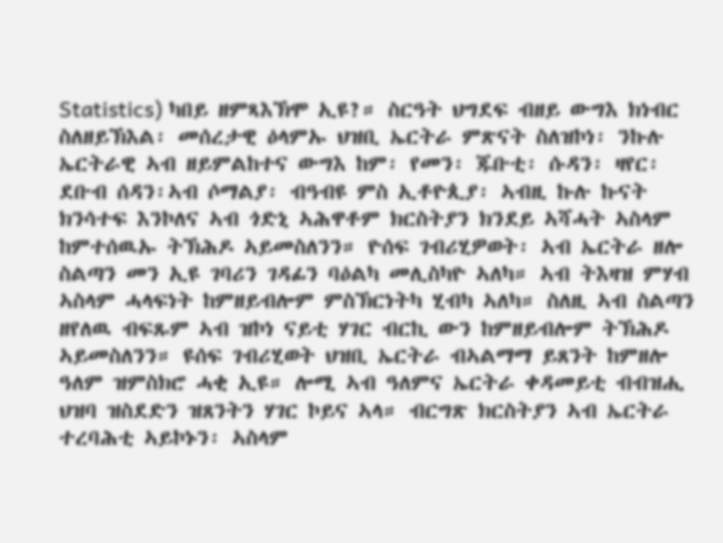Statistics) ካበይ ዘምጻእኽሞ ኢዩ?። ስርዓት ህግደፍ ብዘይ ውግእ ክነብር ስለዘይኽእል፡ መሰረታዊ ዕላምኡ ህዝቢ ኤርትራ ምጽናት ስለዝኮነ፡ ንኩሉ ኤርትራዊ ኣብ ዘይምልከተና ውግእ ከም፡ የመን፡ ጁቡቲ፡ ሱዳን፡ ዛየር፡ደቡብ ሰዳን፡ኣብ ሶማልያ፡ ብዓብዩ ምስ ኢቶዮጲያ፡ ኣብዚ ኩሉ ኩናት ክንሳተፍ እንኮለና ኣብ ጎድኒ ኣሕዋቶም ክርስትያን ክንደይ ኣሻሓት ኣስላም ከምተሰዉኡ ትኽሕዶ ኣይመስለንን። ዮሰፍ ገብሪሂዎወት፡ ኣብ ኤርትራ ዘሎ ስልጣን መን ኢዩ ገባሪን ገዳፊን ባዕልካ መሊስካዮ ኣለካ። ኣብ ትእዛዝ ምሃብ ኣስላም ሓላፍነት ከምዘይብሎም ምስኽርነትካ ሂብካ ኣለካ። ስለዚ ኣብ ስልጣን ዘየለዉ ብፍጹም ኣብ ዝኮነ ናይቲ ሃገር ብርኪ ውን ከምዘይብሎም ትኽሕዶ ኣይመስለንን። ዩሰፍ ገብሪሂወት ህዝቢ ኤርትራ ብኣልማማ ይጸንት ከምዘሎ ዓለም ዝምስክሮ ሓቂ ኢዩ። ሎሚ ኣብ ዓለምና ኤርትራ ቀዳመይቲ ብብዝሒ ህዝባ ዝስደድን ዝጸንትን ሃገር ኮይና ኣላ። ብርግጽ ክርስትያን ኣብ ኤርትራ ተረባሕቲ ኣይኮኑን፡ ኣስላም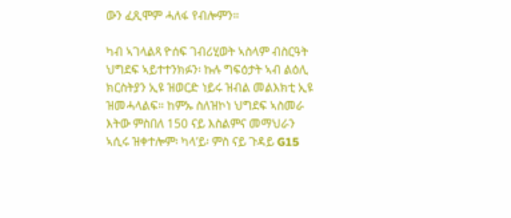ውን ፈጺሞም ሓለፋ የብሎምን።

ካብ ኣገላልጻ ዮሰፍ ገብሪሂወት ኣስላም ብስርዓት ህግደፍ ኣይተተንክፉን፡ ኩሉ ግፍዕታት ኣብ ልዕሊ ክርስትያን ኢዩ ዝወርድ ነይሩ ዝብል መልእክቲ ኢዩ ዝመሓላልፍ። ከምኡ ስለዝኮነ ህግደፍ ኣስመራ እትው ምስበለ 150 ናይ እስልምና መማህራን ኣሲሩ ዝቀተሎም፡ ካላ’ይ፡ ምስ ናይ ጉዳይ G15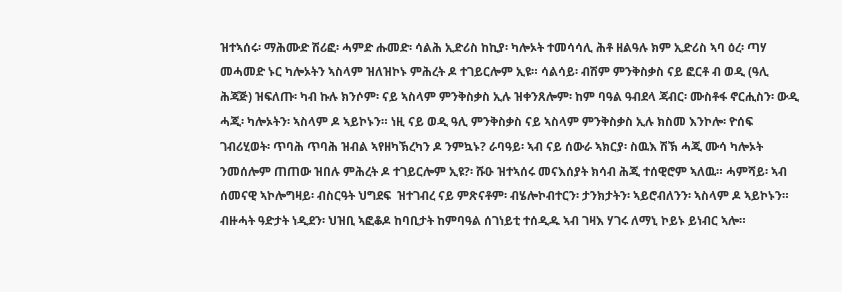ዝተኣሰሩ፡ ማሕሙድ ሽሪፎ፡ ሓምድ ሑመድ፡ ሳልሕ ኢድሪስ ከኪያ፡ ካሎኦት ተመሳሳሊ ሕቶ ዘልዓሉ ክም ኢድሪስ ኣባ ዕረ፡ ጣሃ መሓመድ ኑር ካሎኦትን ኣስላም ዝለዝኮኑ ምሕረት ዶ ተገይርሎም ኢዩ። ሳልሳይ፡ ብሽም ምንቅስቃስ ናይ ፎርቶ ብ ወዲ (ዓሊ ሕጃጅ) ዝፍለጡ፡ ካብ ኩሉ ክንሶም፡ ናይ ኣስላም ምንቅስቃስ ኢሉ ዝቀንጸሎም፡ ከም ባዓል ዓብደላ ጃብር፡ ሙስቶፋ ኖርሒስን፡ ውዲ ሓጂ፡ ካሎኦትን፡ ኣስላም ዶ ኣይኮኑን። ነዚ ናይ ወዲ ዓሊ ምንቅስቃስ ናይ ኣስላም ምንቅስቃስ ኢሉ ክስመ እንኮሎ፡ ዮሰፍ ገብሪሂወት፡ ጥባሕ ጥባሕ ዝብል ኣየዘካኽረካን ዶ ንምኳኑ? ራባዓይ፡ ኣብ ናይ ሰውራ ኣክርያ፡ ስዉእ ሽኽ ሓጂ ሙሳ ካሎኦት ንመሰሎም ጠጠው ዝበሉ ምሕረት ዶ ተገይርሎም ኢዩ?፡ ሹዑ ዝተኣሰሩ መናእሰያት ክሳብ ሕጂ ተሰዊሮም ኣለዉ። ሓምሻይ፡ ኣብ ሰመናዊ ኣኮሎግዛይ፡ ብስርዓት ህግደፍ  ዝተገብረ ናይ ምጽናቶም፡ ብሄሎኮብተርን፡ ታንክታትን፡ ኣይሮብለንን፡ ኣስላም ዶ ኣይኮኑን። ብዙሓት ዓድታት ነዲደን፡ ህዝቢ ኣፎቆዶ ከባቢታት ከምባዓል ሰገነይቲ ተሰዲዱ ኣብ ገዛእ ሃገሩ ለማኒ ኮይኑ ይነብር ኣሎ።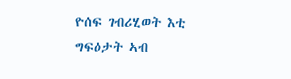ዮሰፍ ገብሪሂወት እቲ ግፍዕታት ኣብ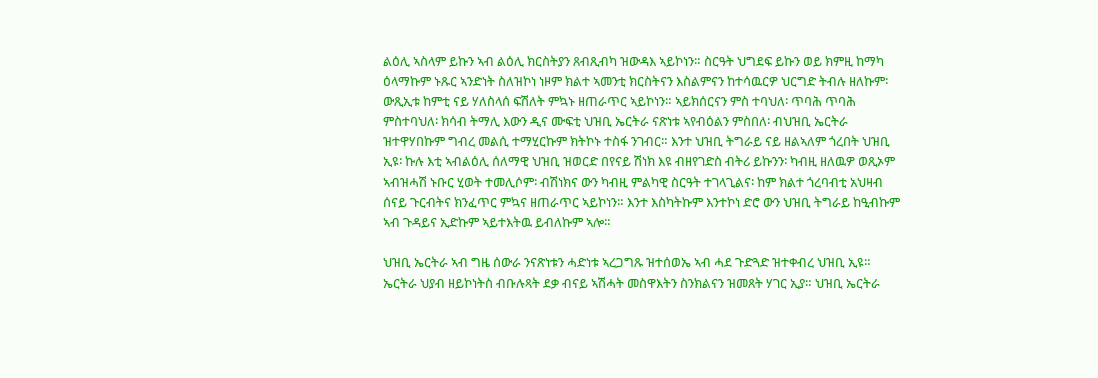ልዕሊ ኣስላም ይኩን ኣብ ልዕሊ ክርስትያን ጸብጺብካ ዝውዳእ ኣይኮነን። ስርዓት ህግደፍ ይኩን ወይ ክምዚ ከማካ ዕላማኩም ኑጹር ኣንድነት ስለዝኮነ ነዞም ክልተ ኣመንቲ ክርስትናን እስልምናን ከተሳዉርዎ ህርግድ ትብሉ ዘለኩም፡ ውጺኢቱ ከምቲ ናይ ሃለስላሰ ፍሽለት ምኳኑ ዘጠራጥር ኣይኮነን። ኣይክሰርናን ምስ ተባህለ፡ ጥባሕ ጥባሕ ምስተባህለ፡ ክሳብ ትማሊ እውን ዲና ሙፍቲ ህዝቢ ኤርትራ ናጽነቱ ኣየብዕልን ምስበለ፡ ብህዝቢ ኤርትራ ዝተዋሃበኩም ግብረ መልሲ ተማሂርኩም ክትኮኑ ተስፋ ንገብር። እንተ ህዝቢ ትግራይ ናይ ዘልኣለም ጎረበት ህዝቢ ኢዩ፡ ኩሉ እቲ ኣብልዕሊ ሰለማዊ ህዝቢ ዝወርድ በየናይ ሽነክ እዩ ብዘየገድስ ብትሪ ይኩንን፡ ካብዚ ዘለዉዎ ወጺኦም ኣብዝሓሽ ኑቡር ሂወት ተመሊሶም፡ ብሽነክና ውን ካብዚ ምልካዊ ስርዓት ተገላጊልና፡ ከም ክልተ ጎረባብቲ አህዛብ ሰናይ ጉርብትና ክንፈጥር ምኳና ዘጠራጥር ኣይኮነን። እንተ እስካትኩም እንተኮነ ድሮ ውን ህዝቢ ትግራይ ከዒብኩም ኣብ ጉዳይና ኢድኩም ኣይተእትዉ ይብለኩም ኣሎ።

ህዝቢ ኤርትራ ኣብ ግዜ ሰውራ ንናጽነቱን ሓድነቱ ኣረጋግጹ ዝተሰወኤ ኣብ ሓደ ጉድጓድ ዝተቀብረ ህዝቢ ኢዩ። ኤርትራ ህያብ ዘይኮነትስ ብቡሉጻት ደቃ ብናይ ኣሽሓት መስዋእትን ስንክልናን ዝመጸት ሃገር ኢያ። ህዝቢ ኤርትራ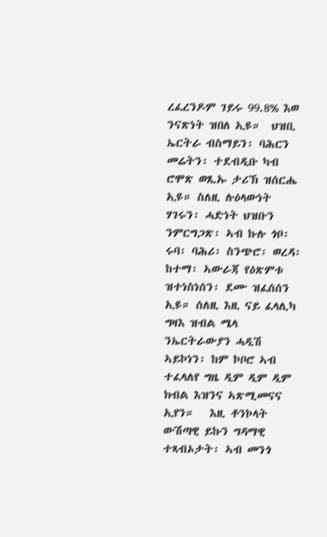ረፈረንዶም ገይሩ 99.8% እወ ንናጽነት ዝበለ ኢዩ።  ህዝቢ ኤርትራ ብስማይን፡ ባሕርን መሬትን፡ ተደብዲቡ ካብ ሮሞጽ ወጺኡ ታሪኽ ዝሰርሔ ኢዩ። ስለዚ ሉዕላውነት ሃገሩን፡ ሓድነት ህዝቡን ንምርግጋጽ፡ ኣብ ኩሉ ጎቦ፡ ሩባ፡ ባሕሪ፡ ስንጭሮ፡ ወረዳ፡ ከተማ፡ ኣውራጃ የዕጽምቱ ዝተነስነሰን፡ ደሙ ዝፈሰሰን ኢዩ። ሰለዚ እዚ ናይ ፈላሊካ ግዛእ ዝብል ሜላ ንኤርትራውያን ሓዲሽ ኣይኮነን፡ ከም ኮቦሮ ኣብ ተፈላለየ ግዜ ዲም ዲም ዲም ክብል እዝንና ኣጽሚመናና ኢየን።   እዚ ቶንኮላት ውሽጣዊ ይኩን ግዳማዊ ተጻብኦታት፡ ኣብ መንጎ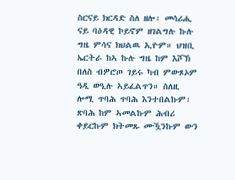ስርናይ ክርዳድ ስለ ዘሎ፡ መሳሪሒ ናይ ባዕዳዊ ኮይኖም ዘገልግሉ ኩሉ ግዜ ምሳና ክህልዉ ኢዮም። ህዝቢ ኤርትራ ከኣ ኩሉ ግዜ ከም እሾኽ በለስ ብዎሮጦ ገይሩ ካብ ምውጾኦም ዓዲ ወዒሉ ኣይፈልጥን። ስለዚ ሎሚ ጥባሕ ጥባሕ እንተበልኩም፡ ጽባሕ ከም ኣመልኩም ሕብሪ ቀይርኩም ክትመጹ ሙዃንኩም ውን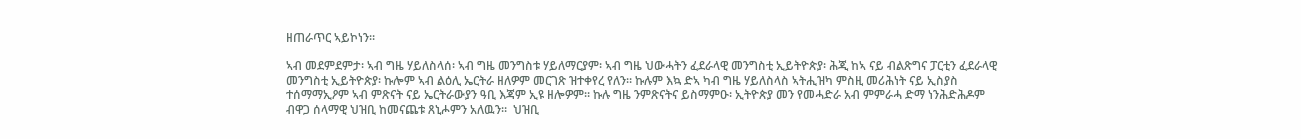ዘጠራጥር ኣይኮነን።

ኣብ መደምደምታ፡ ኣብ ግዜ ሃይለስላሰ፡ ኣብ ግዜ መንግስቱ ሃይለማርያም፡ ኣብ ግዜ ህውሓትን ፈደራላዊ መንግስቲ ኢይትዮጵያ፡ ሕጂ ከኣ ናይ ብልጽግና ፓርቲን ፈደራላዊ መንግስቲ ኢይትዮጵያ፡ ኩሎም ኣብ ልዕሊ ኤርትራ ዘለዎም መርገጽ ዝተቀየረ የለን። ኩሉም እኳ ድኣ ካብ ግዜ ሃይለስላስ ኣትሒዝካ ምስዚ መሪሕነት ናይ ኢስያስ ተሰማማኢዖም ኣብ ምጽናት ናይ ኤርትራውያን ዓቢ እጃም ኢዩ ዘሎዎም። ኩሉ ግዜ ንምጽናትና ይስማምዑ፡ ኢትዮጵያ መን የመሓድራ አብ ምምራሓ ድማ ነንሕድሕዶም ብዋጋ ሰላማዊ ህዝቢ ከመናጨቱ ጸኒሖምን አለዉን።  ህዝቢ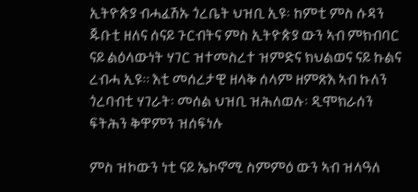ኢትዮጵያ ብሓፈሽኡ ጎረቤት ህዝቢ ኢዩ፡ ከምቲ ምስ ሱዳን ጁቡቲ ዘለና ሰናይ ጉርብትና ምስ ኢትዮጵያ ውን ኣብ ምክብባር ናይ ልዕላውነት ሃገር ዝተመስረተ ዝምድና ክህልወና ናይ ኩልና ረብሓ ኢዩ። እቲ መሰረታዊ ዘላቅ ሰላም ዘምጽእ ኣብ ኩለን ጎረባብቲ ሃገራት፡ መሰል ህዝቢ ዝሕለወሉ፡ ዲሞክራሰን ፍትሕን ቅዋምን ዝሰፍነሉ

ምስ ዝኮውን ነቲ ናይ ኤኮኖሚ ስምምዕ ውን ኣብ ዝላዓለ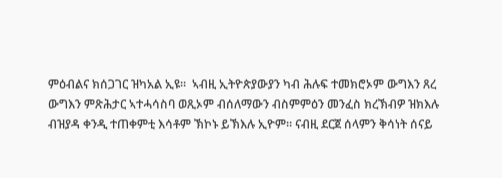ምዕብልና ክሰጋገር ዝካአል ኢዩ።  ኣብዚ ኢትዮጵያውያን ካብ ሕሉፍ ተመክሮኦም ውግእን ጸረ ውግእን ምጽሕታር ኣተሓሳስባ ወጺኦም ብሰለማውን ብስምምዕን መንፈስ ክረኽብዎ ዝክእሉ ብዝያዳ ቀንዲ ተጠቀምቲ እሳቶም ኽኮኑ ይኽእሉ ኢዮም። ናብዚ ደርጀ ሰላምን ቅሳነት ሰናይ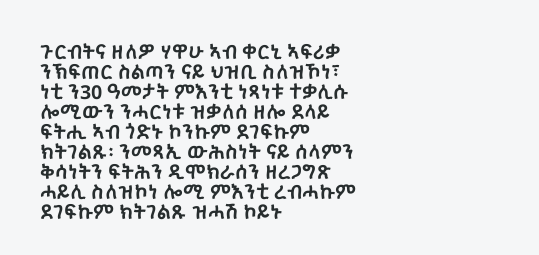ጉርብትና ዘለዎ ሃዋሁ ኣብ ቀርኒ ኣፍሪቃ ንኽፍጠር ስልጣን ናይ ህዝቢ ስለዝኾነ፣ ነቲ ን30 ዓመታት ምእንቲ ነጻነቱ ተቃሊሱ ሎሚውን ንሓርነቱ ዝቃለሰ ዘሎ ደላይ ፍትሒ ኣብ ጎድኑ ኮንኩም ደገፍኩም ክትገልጹ፡ ንመጻኢ ውሕስነት ናይ ሰላምን ቅሳነትን ፍትሕን ዲሞክራሰን ዘረጋግጽ ሓይሊ ስለዝኮነ ሎሚ ምእንቲ ረብሓኩም ደገፍኩም ክትገልጹ ዝሓሽ ኮይኑ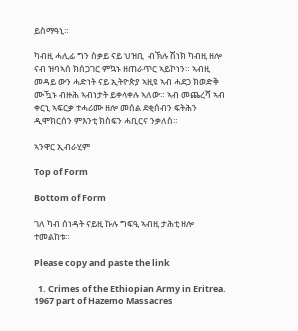ይስማዓኒ።

ካብዚ ሓሊፊ ግን ስቃይ ናይ ህዝቢ  ብኽሉ ሽነክ ካብዚ ዘሎ ናብ ዝባኣሰ ክሰጋገር ምኳኑ ዘጠራጥር ኣይኮነን። ኣብዚ መዳይ ውን ሓድነት ናይ ኢትዮጵያ ኣዚዩ ኣብ ሓደጋ ክወድቅ ሙዃኑ ብዙሕ ኣብነታት ይቀላቀሉ ኣለው። ኣብ መጨረሻ ኣብ ቀርኒ ኣፍርቃ ተሓሪሙ ዘሎ መሰል ደቂሰብን ፍትሕን ዲሞክርሰን ምእንቲ ክስፍን ሓቢርና ንቃለስ።

ኣንዋር ኢብራሂም

Top of Form

Bottom of Form

ገለ ካብ ሰነዳት ናይዚ ኩሉ ግፍዒ ኣብዚ ታሕቲ ዘሎ ተመልከቱ።

Please copy and paste the link

  1. Crimes of the Ethiopian Army in Eritrea. 1967 part of Hazemo Massacres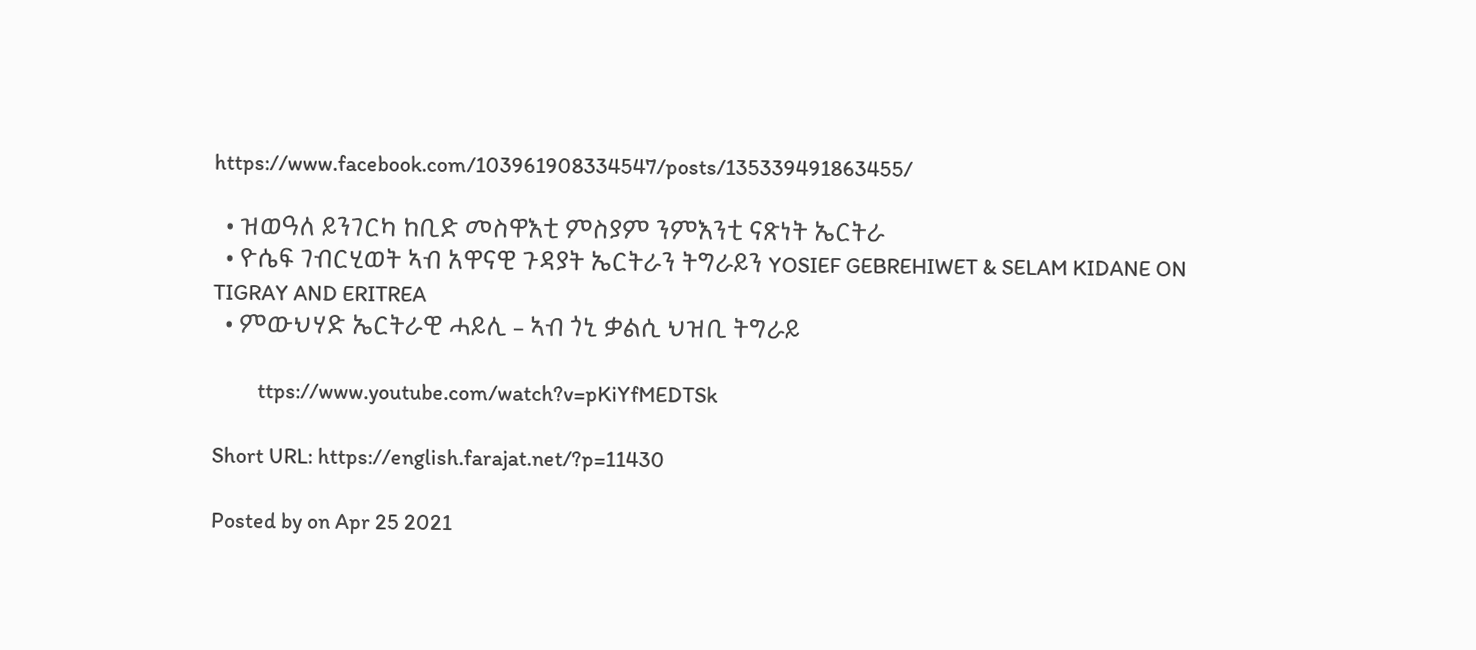https://www.facebook.com/103961908334547/posts/135339491863455/

  • ዝወዓለ ይንገርካ ከቢድ መስዋእቲ ምስያም ንምእንቲ ናጽነት ኤርትራ
  • ዮሴፍ ገብርሂወት ኣብ አዋናዊ ጉዳያት ኤርትራን ትግራይን YOSIEF GEBREHIWET & SELAM KIDANE ON TIGRAY AND ERITREA
  • ምውህሃድ ኤርትራዊ ሓይሊ – ኣብ ጎኒ ቃልሲ ህዝቢ ትግራይ

         ttps://www.youtube.com/watch?v=pKiYfMEDTSk

Short URL: https://english.farajat.net/?p=11430

Posted by on Apr 25 2021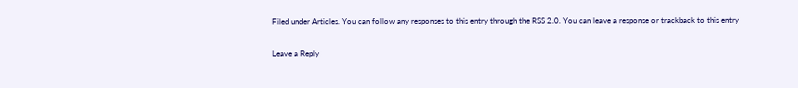Filed under Articles. You can follow any responses to this entry through the RSS 2.0. You can leave a response or trackback to this entry

Leave a Reply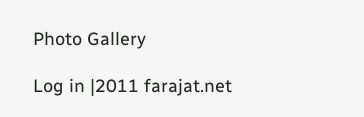Photo Gallery

Log in |2011 farajat.net